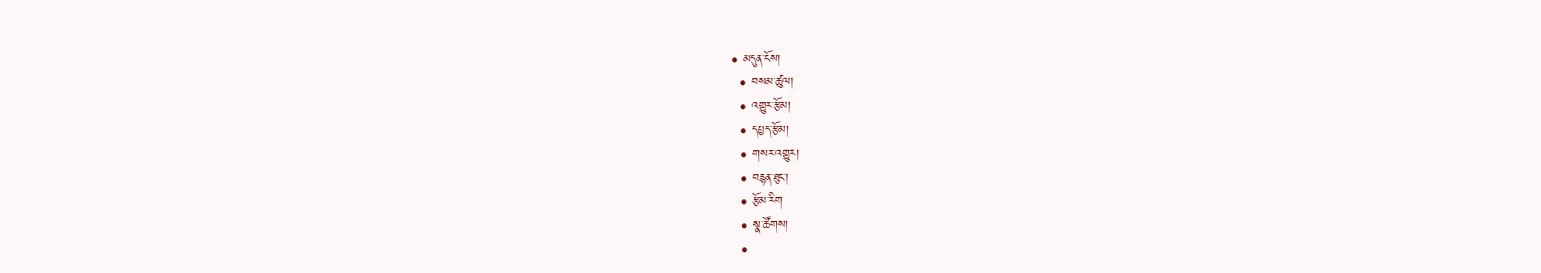• མདུན་ངོས།
  • བསམ་ཚུལ།
  • འགྱུར་རྩོམ།
  • དཔྱད་རྩོམ།
  • གསར་འགྱུར།
  • བརྙན་ཐུང་།
  • རྩོམ་རིག
  • སྣ་ཚོགས།
  •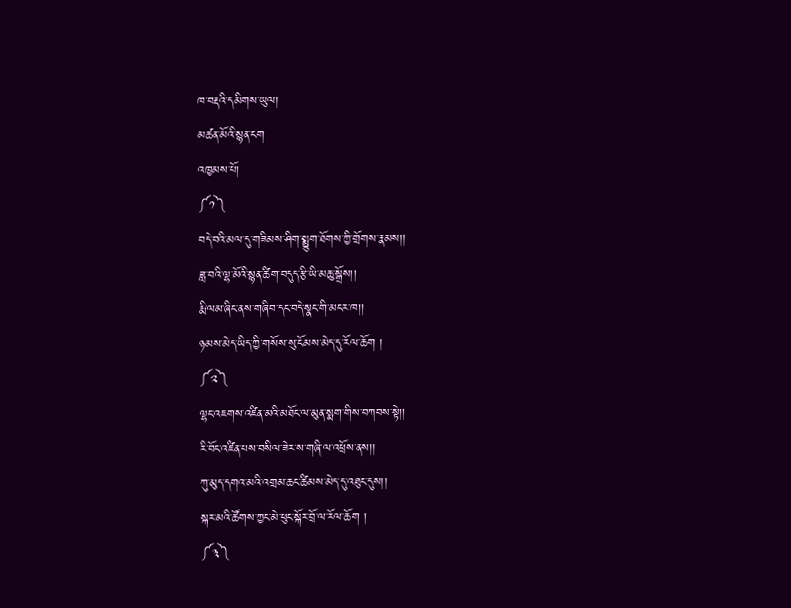ཁ་བརྡའི་དམིགས་ཡུལ།
མཚན་མོའི་སྙན་ངག
འཁྱམས་པོ།
༼༡༽
བདེ་བའི་མལ་དུ་གཟིམས་ཤིག་སྨྱུག་ཐོགས་ཀྱི་གྲོགས་རྣམས།།
ཟླ་བའི་ལྷ་མོའི་སྙན་ཚིག་བདུད་རྩི་ཡི་མཆུ་སྒྲོས།།
རྨི་ལམ་ཞིང་ནས་གཞིབ་དང་བདེ་སྣང་གི་མངར་ཁ།།
ཉམས་མེད་ཡིད་ཀྱི་གསོས་སུ་ངོམས་མེད་དུ་རོལ་ཆོག །
༼༢༽
ལྷང་འཇགས་འཛིན་མའི་མཐོང་ལ་མུན་སྨག་གིས་བཀབས་སྟེ།།
རི་བོང་འཛིན་པས་བསིལ་ཟེར་ས་གཞི་ལ་འཕྲོས་ནས།།
ཀུ་མུད་དགའ་མའི་འགྲམ་ཆང་ཚིམས་མེད་དུ་འཐུང་དུས།།
སྐར་མའི་ཚོགས་ཀྱང་མེ་ཕུང་སྐོར་བྲོ་ལ་རོལ་ཆོག །
༼༣༽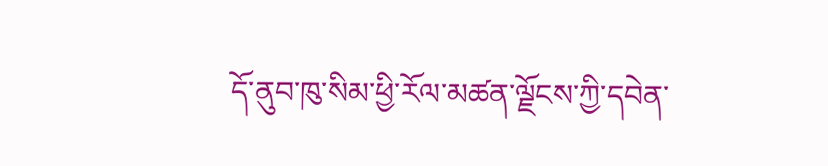དོ་ནུབ་ཁུ་སིམ་ཕྱི་རོལ་མཚན་ལྗོངས་ཀྱི་དབེན་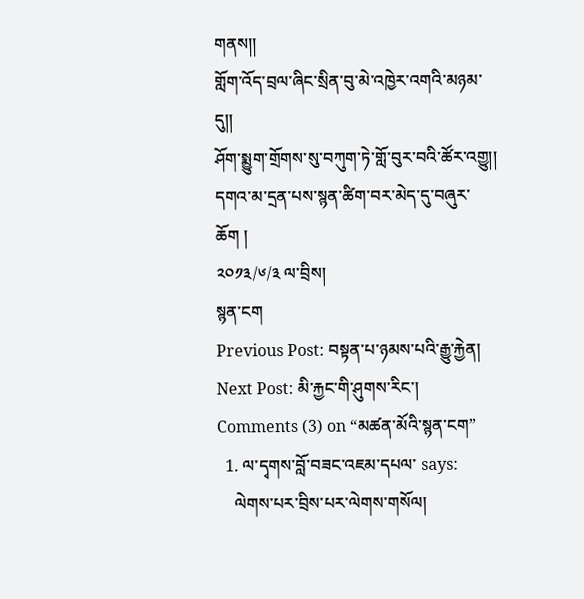གནས།།
གློག་འོད་བྲལ་ཞིང་སྲིན་བུ་མེ་འཁྱེར་འགའི་མཉམ་དུ།།
ཤོག་སྨྱུག་གྲོགས་སུ་བཀུག་ཏེ་གློ་བུར་བའི་ཚོར་འགྱུ།།
དགའ་མ་དྲན་པས་སྙན་ཚིག་བར་མེད་དུ་བཞུར་ཆོག །
༢༠༡༣/༦/༣ ལ་བྲིས།
སྙན་ངག
Previous Post: བསྟན་པ་ཉམས་པའི་རྒྱུ་རྐྱེན།
Next Post: མི་རྐྱང་གི་ཤུགས་རིང་།
Comments (3) on “མཚན་མོའི་སྙན་ངག”
  1. ལ་དྭགས་བློ་བཟང་འཇམ་དཔལ་ says:
    ལེགས་པར་བྲིས་པར་ལེགས་གསོལ།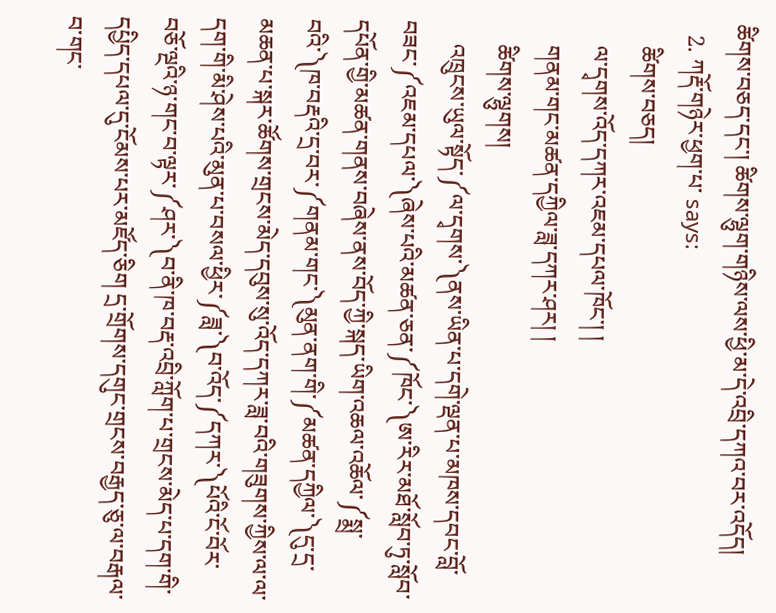ཚིགས་བཅད་དང་། ཚིགས་ལྷུག་གཉིས་ལས་ཕྱི་མ་དེ་འབྲི་དཀའ་བར་འདོད།
  2. ཀརྡོ་གཉེར་ཕྱག་པ་ says:
    ཚིགས་བཅད།
    ལ་དྭགས་འོད་དཀར་འཇམ་དཔལ་ཁོང་། །
    གནམ་གང་མཚན་དཀྱིལ་ཟླ་དཀར་ཤར། །
    ཚིགས་ལྷུགས།
    འཁྲུངས་ཡུལ་སྟོད་༼ལ་དྭགས་༽ནས་ཡིན་པ་དགེ་ལྡན་པ་མཁས་དབང་བློ་བཟང་༼འཇམ་དཔལ་༽ཞེས་པའི་མཚན་ཅན་༼ཁོང་༽ཨ་རིར་མཐོ་སློབ་ཏུ་སློབ་དཔོན་གྱི་མཚན་གནས་བཞེས་ནས་བོད་ཀྱི་སྐད་ཡིག་འཆལ་འཆོལ་༼སྨྲ་བའི་༽ཁ་བརྡའི་དྲ་བར་༼གནམ་གང་༽མུན་ནག་གི་༼མཚན་དཀྱིལ་༽དུ་དྲ་མཆན་པ་སྐར་ཚོགས་གྲངས་མེད་དབུས་སུ་འོད་དཀར་ཟླ་བའི་གཟུགས་ཀྱིས་ལ་ལ་དག་གི་མི་ཤེས་པའི་མུན་པ་བསལ་ཕྱིར་༼ཟླ་༽བ་འོད་༼དཀར་༽པོའི་ངོ་བོར་བཅོ་ལྔའི་ཉ་གང་བ་ལྟར་༼ཤར་༽བ་ནི་ཁ་བརྡ་འབྲི་ཀློག་པ་གྲངས་མེད་པ་དག་གི་དཔྱིད་དཔལ་དུ་ངོམས་པར་མཛོད་ཅིག དྲ་གྲོགས་དགུང་གྲངས་བརྒྱད་ཅུ་ལ་བརྒལ་བ་གང་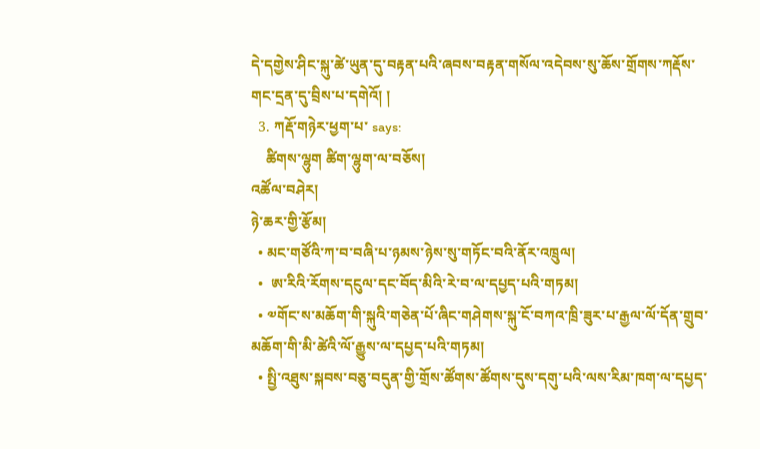དེ་དགྱེས་ཤིང་སྐུ་ཚེ་ཡུན་དུ་བརྟན་པའི་ཞབས་བརྟན་གསོལ་འདེབས་སུ་ཆོས་གྲོགས་ཀརྡོས་གང་དྲན་དུ་བྲིས་པ་དགེའོ། །
  3. ཀརྡོ་གཉེར་ཕྱག་པ་ says:
    ཚིགས་ལྷུག ཚིག་ལྷུག་ལ་བཅོས།
འཚོལ་བཤེར།
ཉེ་ཆར་གྱི་རྩོམ།
  • མང་གཙོའི་ཀ་བ་བཞི་པ་ཉམས་ཉེས་སུ་གཏོང་བའི་ནོར་འཁྲུལ།
  •  ཨ་རིའི་རོགས་དངུལ་དང་བོད་མིའི་རེ་བ་ལ་དཔྱད་པའི་གཏམ།
  • ༧གོང་ས་མཆོག་གི་སྐུའི་གཅེན་པོ་ཞིང་གཤེགས་སྐུ་ངོ་བཀའ་ཁྲི་ཟུར་པ་རྒྱལ་ལོ་དོན་གྲུབ་མཆོག་གི་མི་ཚེའི་ལོ་རྒྱུས་ལ་དཔྱད་པའི་གཏམ།
  • སྤྱི་འཐུས་སྐབས་བཅུ་བདུན་གྱི་གྲོས་ཚོགས་ཚོགས་དུས་དགུ་པའི་ལས་རིམ་ཁག་ལ་དཔྱད་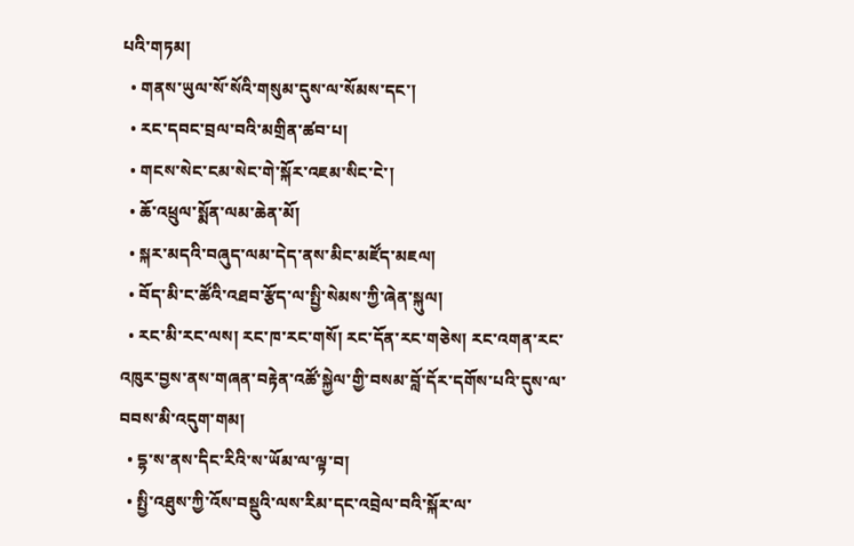པའི་གཏམ།
  • གནས་ཡུལ་སོ་སོའི་གསུམ་དུས་ལ་སོམས་དང་།
  • རང་དབང་བྲལ་བའི་མགྲིན་ཚབ་པ།
  • གངས་སེང་ངམ་སེང་གེ་སྐོར་འཇམ་སིང་ངེ་།
  • ཆོ་འཕྲུལ་སྨོན་ལམ་ཆེན་མོ།
  • སྐར་མདའི་བཞུད་ལམ་དེད་ནས་མིང་མཛོད་མཇལ།
  • བོད་མི་ང་ཚོའི་འཐབ་རྩོད་ལ་སྤྱི་སེམས་ཀྱི་ཞེན་སྐུལ།
  • རང་མི་རང་ལས། རང་ཁ་རང་གསོ། རང་དོན་རང་གཅེས། རང་འགན་རང་འཁུར་བྱས་ནས་གཞན་བརྟེན་འཚོ་སྐྱེལ་གྱི་བསམ་བློ་དོར་དགོས་པའི་དུས་ལ་བབས་མི་འདུག་གམ།
  • དྷ་ས་ནས་དིང་རིའི་ས་ཡོམ་ལ་ལྟ་བ།
  • སྤྱི་འཐུས་ཀྱི་འོས་བསྡུའི་ལས་རིམ་དང་འབྲེལ་བའི་སྐོར་ལ་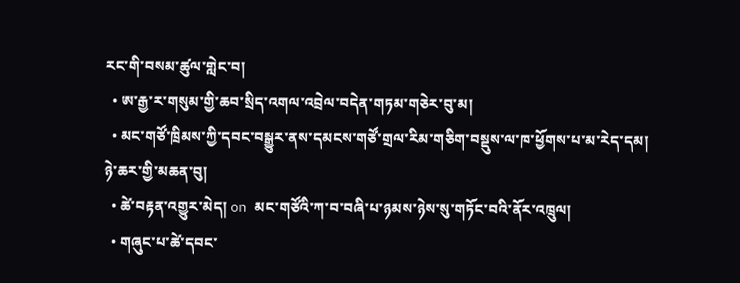རང་གི་བསམ་ཚུལ་གླེང་བ།
  • ཨ་རྒྱ་ར་གསུམ་གྱི་ཆབ་སྲིད་འགལ་འབྲེལ་བདེན་གཏམ་གཅེར་བུ་མ།
  • མང་གཙོ་ཁྲིམས་ཀྱི་དབང་བསྒྱུར་ནས་དམངས་གཙོ་གྲལ་རིམ་གཅིག་བསྡུས་ལ་ཁ་ཕྱོགས་པ་མ་རེད་དམ།
ཉེ་ཆར་གྱི་མཆན་བུ།
  • ཚེ་བརྟན་འགྱུར་མེད། on མང་གཙོའི་ཀ་བ་བཞི་པ་ཉམས་ཉེས་སུ་གཏོང་བའི་ནོར་འཁྲུལ།
  • གཞུང་པ་ཚེ་དབང་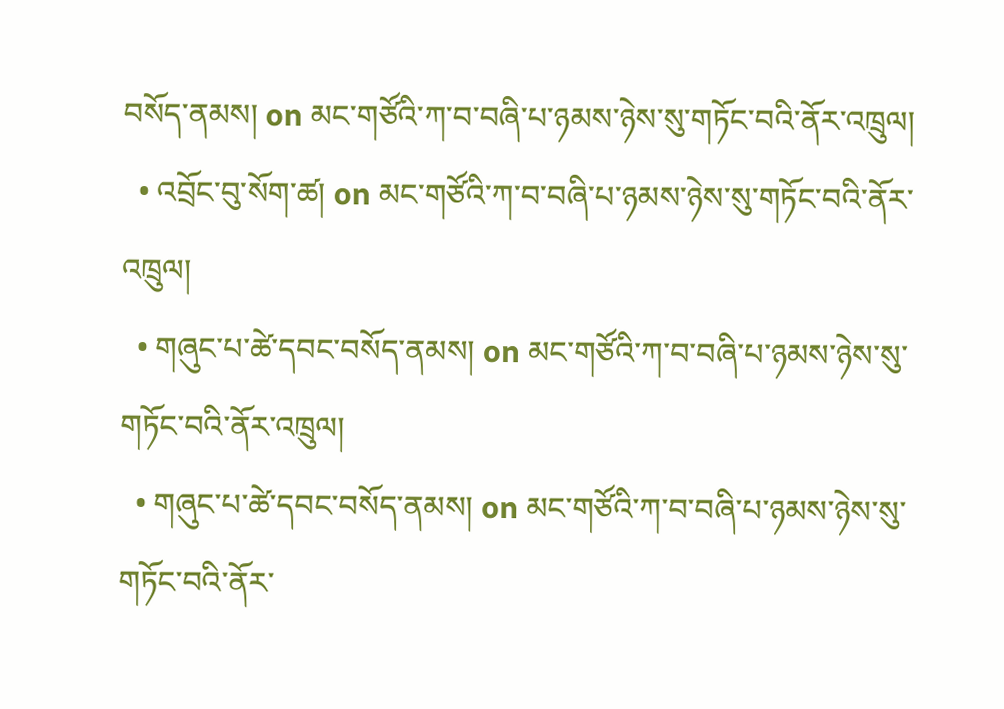བསོད་ནམས། on མང་གཙོའི་ཀ་བ་བཞི་པ་ཉམས་ཉེས་སུ་གཏོང་བའི་ནོར་འཁྲུལ།
  • འབྲོང་བུ་སོག་ཚ། on མང་གཙོའི་ཀ་བ་བཞི་པ་ཉམས་ཉེས་སུ་གཏོང་བའི་ནོར་འཁྲུལ།
  • གཞུང་པ་ཚེ་དབང་བསོད་ནམས། on མང་གཙོའི་ཀ་བ་བཞི་པ་ཉམས་ཉེས་སུ་གཏོང་བའི་ནོར་འཁྲུལ།
  • གཞུང་པ་ཚེ་དབང་བསོད་ནམས། on མང་གཙོའི་ཀ་བ་བཞི་པ་ཉམས་ཉེས་སུ་གཏོང་བའི་ནོར་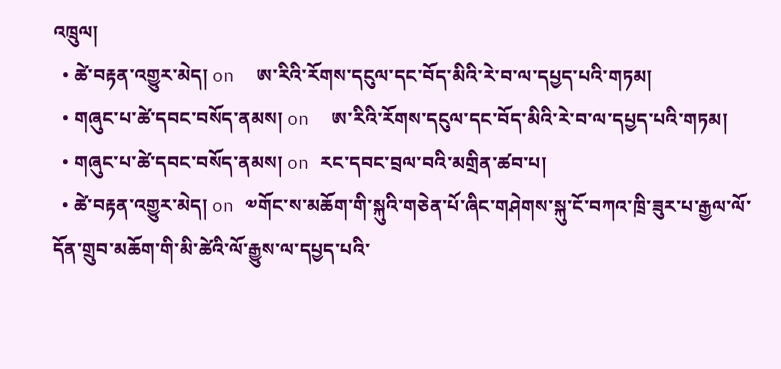འཁྲུལ།
  • ཚེ་བརྟན་འགྱུར་མེད། on  ཨ་རིའི་རོགས་དངུལ་དང་བོད་མིའི་རེ་བ་ལ་དཔྱད་པའི་གཏམ།
  • གཞུང་པ་ཚེ་དབང་བསོད་ནམས། on  ཨ་རིའི་རོགས་དངུལ་དང་བོད་མིའི་རེ་བ་ལ་དཔྱད་པའི་གཏམ།
  • གཞུང་པ་ཚེ་དབང་བསོད་ནམས། on རང་དབང་བྲལ་བའི་མགྲིན་ཚབ་པ།
  • ཚེ་བརྟན་འགྱུར་མེད། on ༧གོང་ས་མཆོག་གི་སྐུའི་གཅེན་པོ་ཞིང་གཤེགས་སྐུ་ངོ་བཀའ་ཁྲི་ཟུར་པ་རྒྱལ་ལོ་དོན་གྲུབ་མཆོག་གི་མི་ཚེའི་ལོ་རྒྱུས་ལ་དཔྱད་པའི་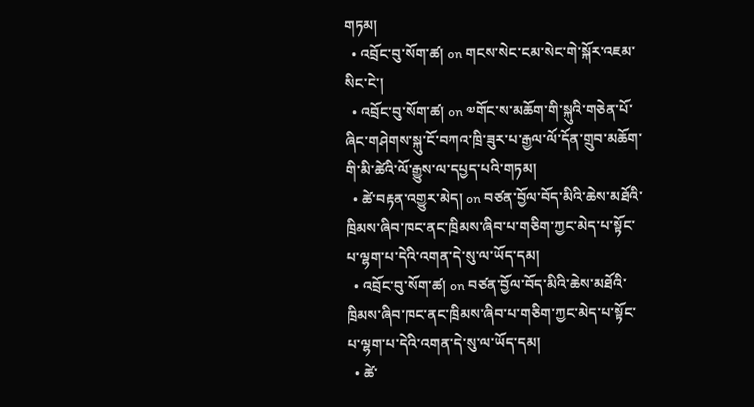གཏམ།
  • འབྲོང་བུ་སོག་ཚ། on གངས་སེང་ངམ་སེང་གེ་སྐོར་འཇམ་སིང་ངེ་།
  • འབྲོང་བུ་སོག་ཚ། on ༧གོང་ས་མཆོག་གི་སྐུའི་གཅེན་པོ་ཞིང་གཤེགས་སྐུ་ངོ་བཀའ་ཁྲི་ཟུར་པ་རྒྱལ་ལོ་དོན་གྲུབ་མཆོག་གི་མི་ཚེའི་ལོ་རྒྱུས་ལ་དཔྱད་པའི་གཏམ།
  • ཚེ་བརྟན་འགྱུར་མེད། on བཙན་བྱོལ་བོད་མིའི་ཆེས་མཐོའི་ཁྲིམས་ཞིབ་ཁང་ནང་ཁྲིམས་ཞིབ་པ་གཅིག་ཀྱང་མེད་པ་སྟོང་པ་ལྷག་པ་དེའི་འགན་དེ་སུ་ལ་ཡོད་དམ།
  • འབྲོང་བུ་སོག་ཚ། on བཙན་བྱོལ་བོད་མིའི་ཆེས་མཐོའི་ཁྲིམས་ཞིབ་ཁང་ནང་ཁྲིམས་ཞིབ་པ་གཅིག་ཀྱང་མེད་པ་སྟོང་པ་ལྷག་པ་དེའི་འགན་དེ་སུ་ལ་ཡོད་དམ།
  • ཚེ་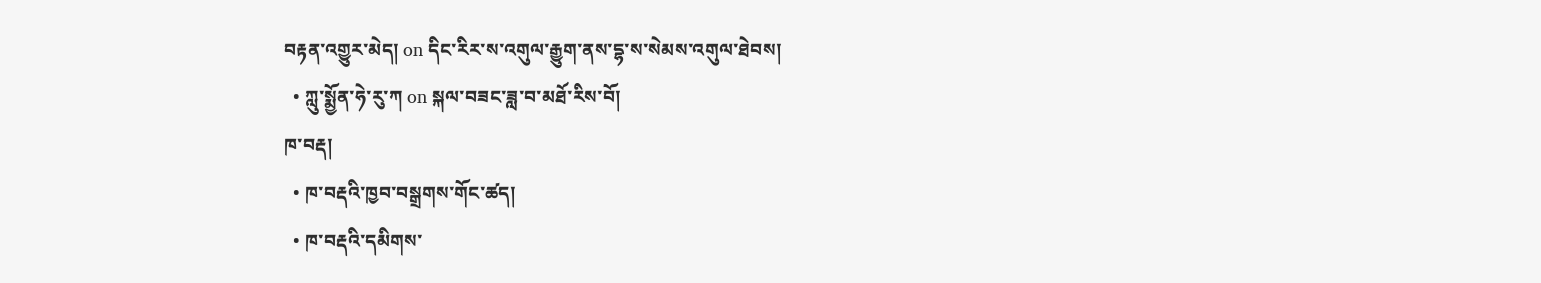བརྟན་འགྱུར་མེད། on དིང་རིར་ས་འགུལ་རྒྱུག་ནས་དྷ་ས་སེམས་འགུལ་ཐེབས།
  • ཀླུ་སྨྱོན་ཧེ་རུ་ཀ on སྐལ་བཟང་ཟླ་བ་མཐོ་རིས་བོ།
ཁ་བརྡ།
  • ཁ་བརྡའི་ཁྱབ་བསྒྲགས་གོང་ཚད།
  • ཁ་བརྡའི་དམིགས་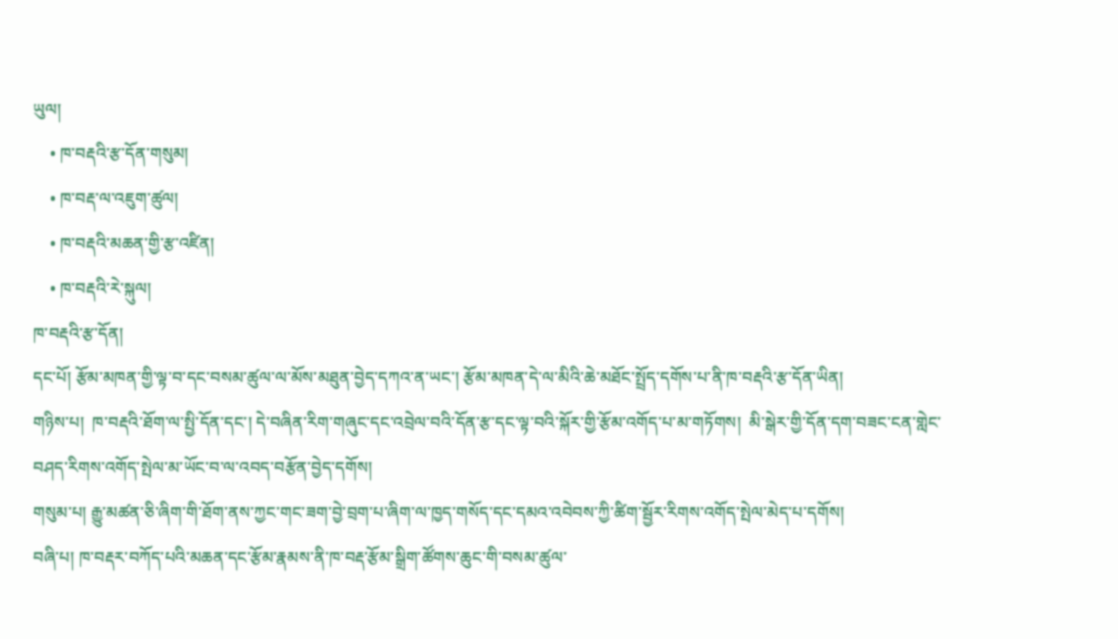ཡུལ།
    • ཁ་བརྡའི་རྩ་དོན་གསུམ།
    • ཁ་བརྡ་ལ་འཇུག་ཚུལ།
    • ཁ་བརྡའི་མཆན་གྱི་རྩ་འཛིན།
    • ཁ་བརྡའི་རེ་སྐུལ།
ཁ་བརྡའི་རྩ་དོན།
དང་པོ། རྩོམ་མཁན་གྱི་ལྟ་བ་དང་བསམ་ཚུལ་ལ་མོས་མཐུན་བྱེད་དཀའ་ན་ཡང་། རྩོམ་མཁན་དེ་ལ་མིའི་ཆེ་མཐོང་སྤྲོད་དགོས་པ་ནི་ཁ་བརྡའི་རྩ་དོན་ཡིན།
གཉིས་པ།  ཁ་བརྡའི་ཐོག་ལ་སྤྱི་དོན་དང་། དེ་བཞིན་རིག་གཞུང་དང་འབྲེལ་བའི་དོན་རྩ་དང་ལྟ་བའི་སྐོར་གྱི་རྩོམ་འགོད་པ་མ་གཏོགས།  མི་སྒེར་གྱི་དོན་དག་བཟང་ངན་གླེང་བཤད་རིགས་འགོད་སྤེལ་མ་ཡོང་བ་ལ་འབད་བརྩོན་བྱེད་དགོས།
གསུམ་པ། རྒྱུ་མཚན་ཅི་ཞིག་གི་ཐོག་ནས་ཀྱང་གང་ཟག་བྱེ་བྲག་པ་ཞིག་ལ་ཁྱད་གསོད་དང་དམའ་འབེབས་ཀྱི་ཚིག་སྦྱོར་རིགས་འགོད་སྤེལ་མེད་པ་དགོས།
བཞི་པ། ཁ་བརྡར་བཀོད་པའི་མཆན་དང་རྩོམ་རྣམས་ནི་ཁ་བརྡ་རྩོམ་སྒྲིག་ཚོགས་ཆུང་གི་བསམ་ཚུལ་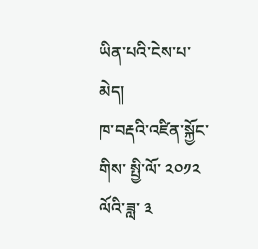ཡིན་པའི་ངེས་པ་མེད།
ཁ་བརྡའི་འཛིན་སྐྱོང་གིས་ སྤྱི་ལོ་ ༢༠༡༢ ལོའི་ཟླ་ ༣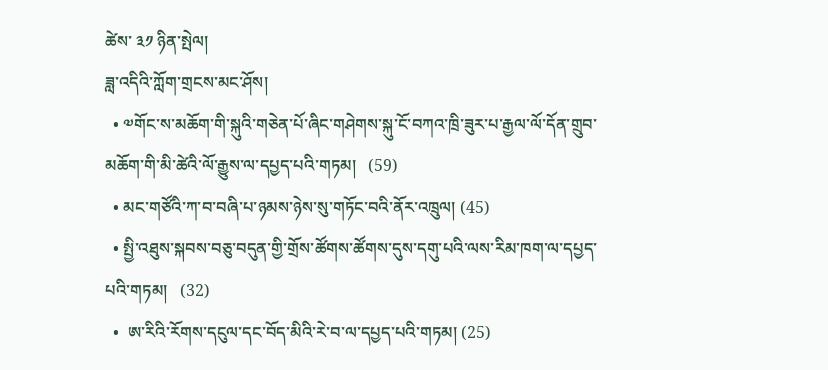ཚེས་ ༣༡ ཉིན་སྤེལ།
ཟླ་འདིའི་ཀློག་གྲངས་མང་ཤོས།
  • ༧གོང་ས་མཆོག་གི་སྐུའི་གཅེན་པོ་ཞིང་གཤེགས་སྐུ་ངོ་བཀའ་ཁྲི་ཟུར་པ་རྒྱལ་ལོ་དོན་གྲུབ་མཆོག་གི་མི་ཚེའི་ལོ་རྒྱུས་ལ་དཔྱད་པའི་གཏམ།   (59)
  • མང་གཙོའི་ཀ་བ་བཞི་པ་ཉམས་ཉེས་སུ་གཏོང་བའི་ནོར་འཁྲུལ། (45)
  • སྤྱི་འཐུས་སྐབས་བཅུ་བདུན་གྱི་གྲོས་ཚོགས་ཚོགས་དུས་དགུ་པའི་ལས་རིམ་ཁག་ལ་དཔྱད་པའི་གཏམ།   (32)
  •  ཨ་རིའི་རོགས་དངུལ་དང་བོད་མིའི་རེ་བ་ལ་དཔྱད་པའི་གཏམ། (25)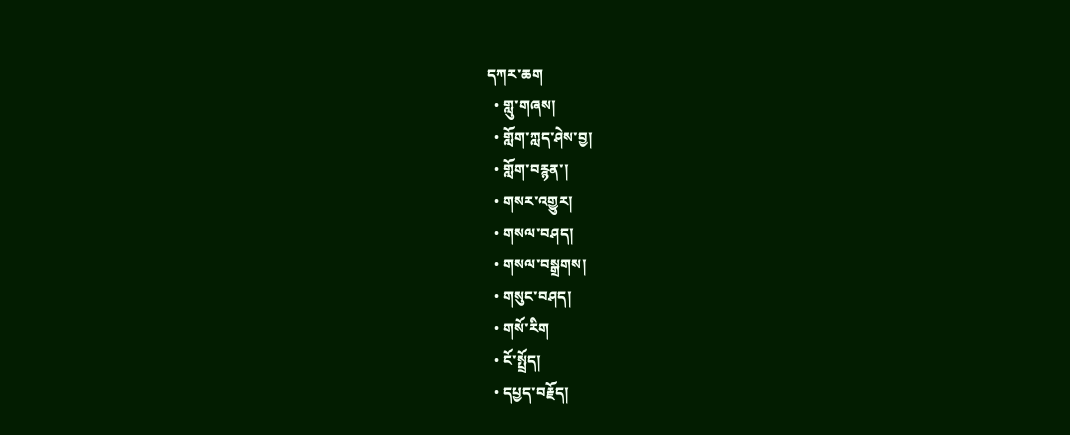དཀར་ཆག
  • གླུ་གཞས།
  • གློག་ཀླད་ཤེས་བྱ།
  • གློག་བརྙན་།
  • གསར་འགྱུར།
  • གསལ་བཤད།
  • གསལ་བསྒྲགས།
  • གསུང་བཤད།
  • གསོ་རིག
  • ངོ་སྤྲོད།
  • དཔྱད་བརྗོད།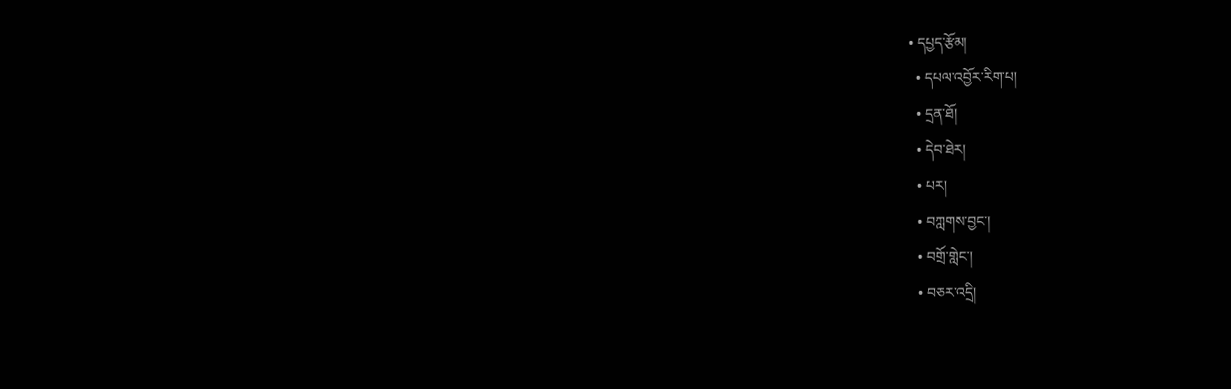• དཔྱད་རྩོམ།
  • དཔལ་འབྱོར་རིག་པ།
  • དྲན་ཐོ།
  • དེབ་ཐེར།
  • པར།
  • བཀླགས་བྱང་།
  • བགྲོ་གླེང་།
  • བཅར་འདྲི།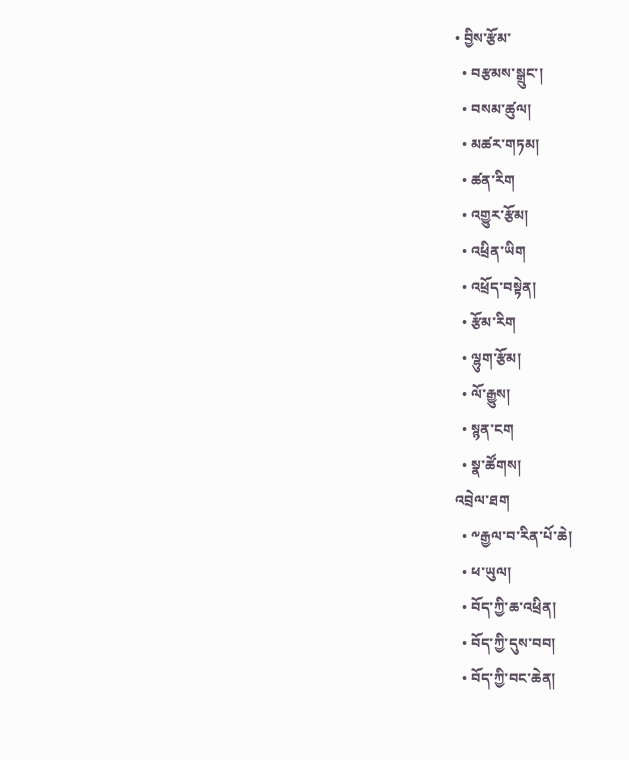• བྱིས་རྩོམ་
  • བརྩམས་སྒྲུང་།
  • བསམ་ཚུལ།
  • མཚར་གཏམ།
  • ཚན་རིག
  • འགྱུར་རྩོམ།
  • འཕྲིན་ཡིག
  • འཕྲོད་བསྟེན།
  • རྩོམ་རིག
  • ལྷུག་རྩོམ།
  • ལོ་རྒྱུས།
  • སྙན་ངག
  • སྣ་ཚོགས།
འབྲེལ་ཐག
  • ༸རྒྱལ་བ་རིན་པོ་ཆེ།
  • ཕ་ཡུལ།
  • བོད་ཀྱི་ཆ་འཕྲིན།
  • བོད་ཀྱི་དུས་བབ།
  • བོད་ཀྱི་བང་ཆེན།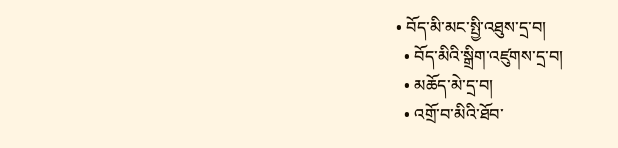• བོད་མི་མང་སྤྱི་འཐུས་དྲ་བ།
  • བོད་མིའི་སྒྲིག་འཛུགས་དྲ་བ།
  • མཆོད་མེ་དྲ་བ།
  • འགྲོ་བ་མིའི་ཐོབ་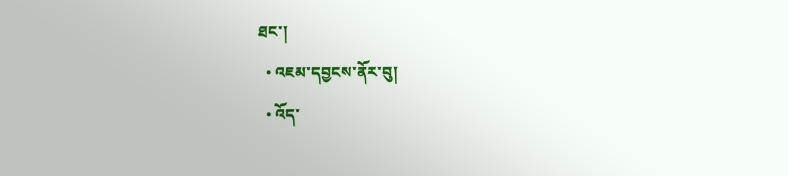ཐང་།
  • འཇམ་དབྱངས་ནོར་བུ།
  • འོད་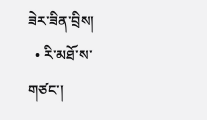ཟེར་ཟིན་བྲིས།
  • རི་མཐོ་ས་གཙང་།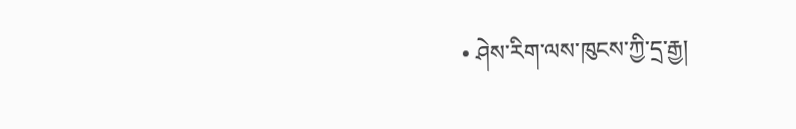• ཤེས་རིག་ལས་ཁུངས་ཀྱི་དྲ་རྒྱ།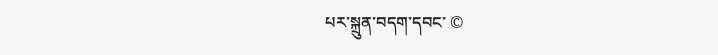པར་སྐྲུན་བདག་དབང་ ©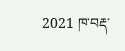2021 ཁ་བརྡ་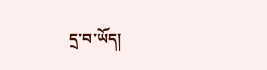དྲ་བ་ཡོད།